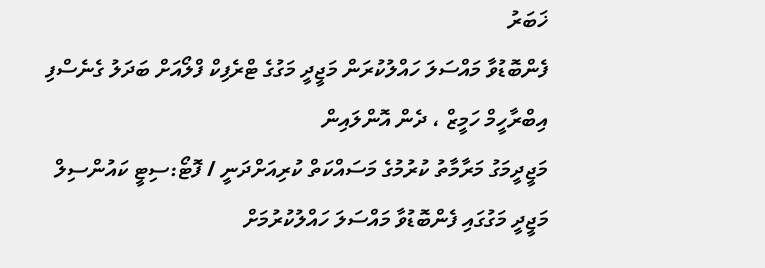ޚަބަރު
ފެންބޮޑުވާ މައްސަލަ ހައްލުކުރަން މަޖީދީ މަގުގެ ޓްރެފިކް ފްލޯއަށް ބަދަލު ގެނެސްފި
އިބްރާހީމް ހަމީޒް ، ދެން އޮންލައިން
މަޖީދީމަގު މަރާމާތު ކުރުމުގެ މަސައްކަތް ކުރިއަށްދަނީ / ފޮޓޯ:ސިޓީ ކައުންސިލް
މަޖީދީ މަގުގައި ފެންބޮޑުވާ މައްސަލަ ހައްލުކުރުމަށް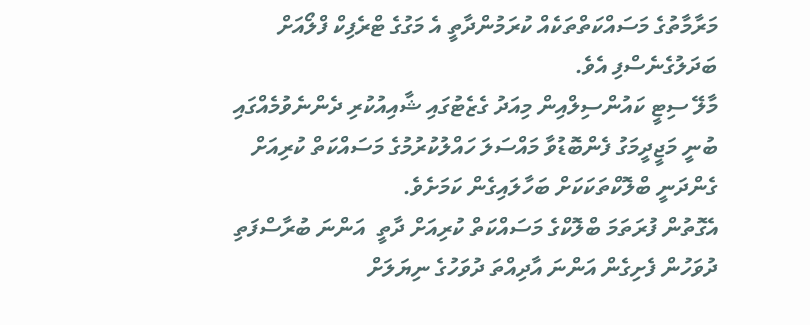މަރާމާތުގެ މަސައްކަތްތަކެއް ކުރަމުންދާތީ އެ މަގުގެ ޓްރެފިކް ފްލޯއަށް ބަދަލުގެނެސްފި އެވެ.
މާލޭ ސިޓީ ކައުންސިލްއިން މިއަދު ގެޒެޓުގައި ޝާއިއުކުރި ދެންނެވުމެއްގައި ބުނީ މަޖީދީމަގު ފެންބޮޑުވާ މައްސަލަ ހައްލުކުރުމުގެ މަސައްކަތް ކުރިއަށް ގެންދަނީ ބްލޮކްތަކަކަށް ބަހާލައިގެން ކަމަށެވެ.
އެގޮތުން ފުރަތަމަ ބްލޮކްގެ މަސައްކަތް ކުރިއަށް ދާތީ  އަންނަ ބުރާސްފަތި ދުވަހުން ފެށިގެން އަންނަ އާދިއްތަ ދުވަހުގެ ނިޔަލަށް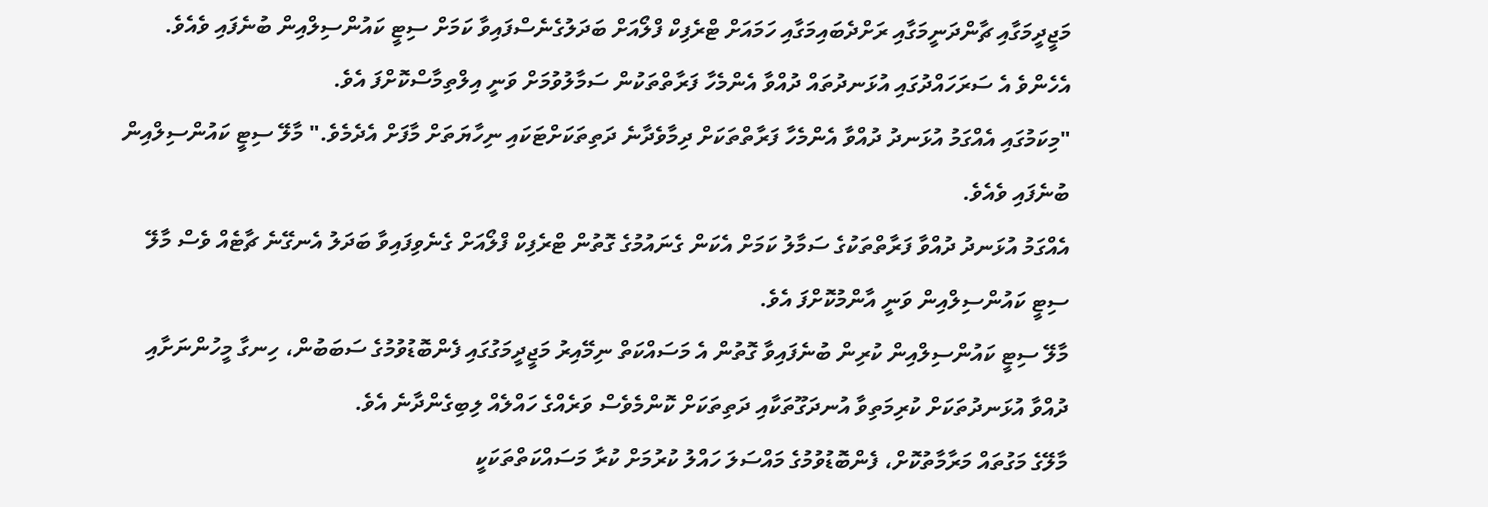މަޖީދީމަގާއި ޗާންދަނީމަގާއި ރަށްދެބައިމަގާއި ހަމައަށް ޓްރެފިކް ފްލޯއަށް ބަދަލުގެނެސްފައިވާ ކަމަށް ސިޓީ ކައުންސިލްއިން ބުނެފައި ވެއެވެ.
އެހެންވެ އެ ސަރަހައްދުގައި އުޅަނދުތައް ދުއްވާ އެންމެހާ ފަރާތްތަކުން ސަމާލުވުމަށް ވަނީ އިލްތިމާސްކޮށްފަ އެވެ.
"މިކަމުގައި އެއްގަމު އުޅަނދު ދުއްވާ އެންމެހާ ފަރާތްތަކަށް ދިމާވެދާނެ ދަތިތަކަށްޓަކައި ނިހާޔަތަށް މާފަށް އެދެމެވެ." މާލޭ ސިޓީ ކައުންސިލްއިން ބުނެފައި ވެއެވެ.
އެއްގަމު އުޅަނދު ދުއްވާ ފަރާތްތަކުގެ ސަމާލު ކަމަށް އެކަން ގެނައުމުގެ ގޮތުން ޓްރެފިކް ފްލޯއަށް ގެނެވިފައިވާ ބަދަލު އެނގޭނެ ޗާޓެއް ވެސް މާލޭ ސިޓީ ކައުންސިލްއިން ވަނީ އާންމުކޮށްފަ އެވެ.
މާލޭ ސިޓީ ކައުންސިލްއިން ކުރިން ބުނެފައިވާ ގޮތުން އެ މަސައްކަތް ނިމޭއިރު މަޖީދީމަގުގައި ފެންބޮޑުވުމުގެ ސަބަބުން، ހިނގާ މީހުންނަށާއި ދުއްވާ އުޅަނދުތަކަށް ކުރިމަތިވާ އުނދަގޫތަކާއި ދަތިތަކަށް ކޮންމެވެސް ވަރެއްގެ ހައްލެއް ލިބިގެންދާނެ އެވެ.
މާލޭގެ މަގުތައް މަރާމާތުކޮށް، ފެންބޮޑުވުމުގެ މައްސަލަ ހައްލު ކުރުމަށް ކުރާ މަސައްކަތްތަކަކީ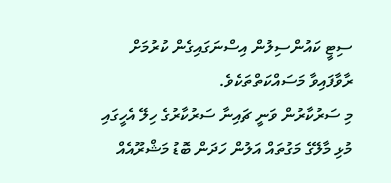ސިޓީ ކައުންސިލުން އިސްނަގައިގެން ކުރުމަށް ރާވާފައިވާ މަސައްކަތްތަކެވެ.
މި ސަރުކާރުން ވަނީ ޗައިނާ ސަރުކާރުގެ ހިލޭ އެހީގައި މުޅި މާލޭގެ މަގުތައް އަލުން ހަދަން ބޮޑު މަޝްރޫއެއް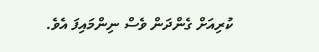ކުރިއަށް ގެންދަން ވެސް ނިންމައިފަ އެވެ.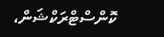ކޮންސްޓްރަކްޝަން،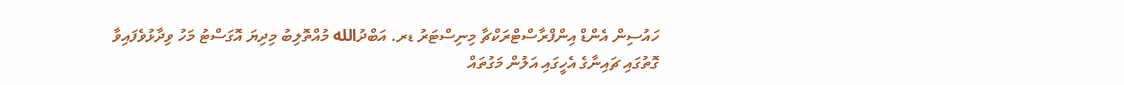ހައުސިން އެންޑް އިންފްރާސްޓްރަކްޗާ މިނިސްޓަރު ޑރ. އަބްދުالله މުއްތޮލިބު މިދިޔަ އޮގަސްޓު މަހު ވިދާޅުވެފައިވާ ގޮތުގައި ޗައިނާގެ އެހީގައި އަލުން މަގުތައް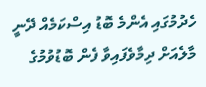ހެދުމުގައި އެންމެ ބޮޑު އިސްކަމެއް ދޭނީ މާލެއަށް ދިމާވެފައިވާ ފެން ބޮޑުވުމުގެ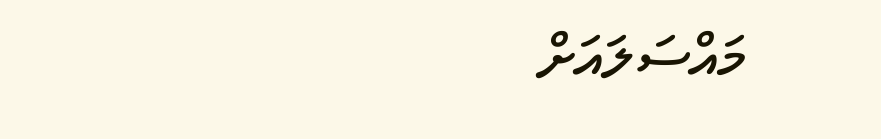މައްސަލައަށް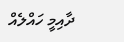ދާއިމީ ހައްލެއް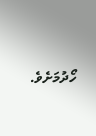ހޯދުމަށެވެ.